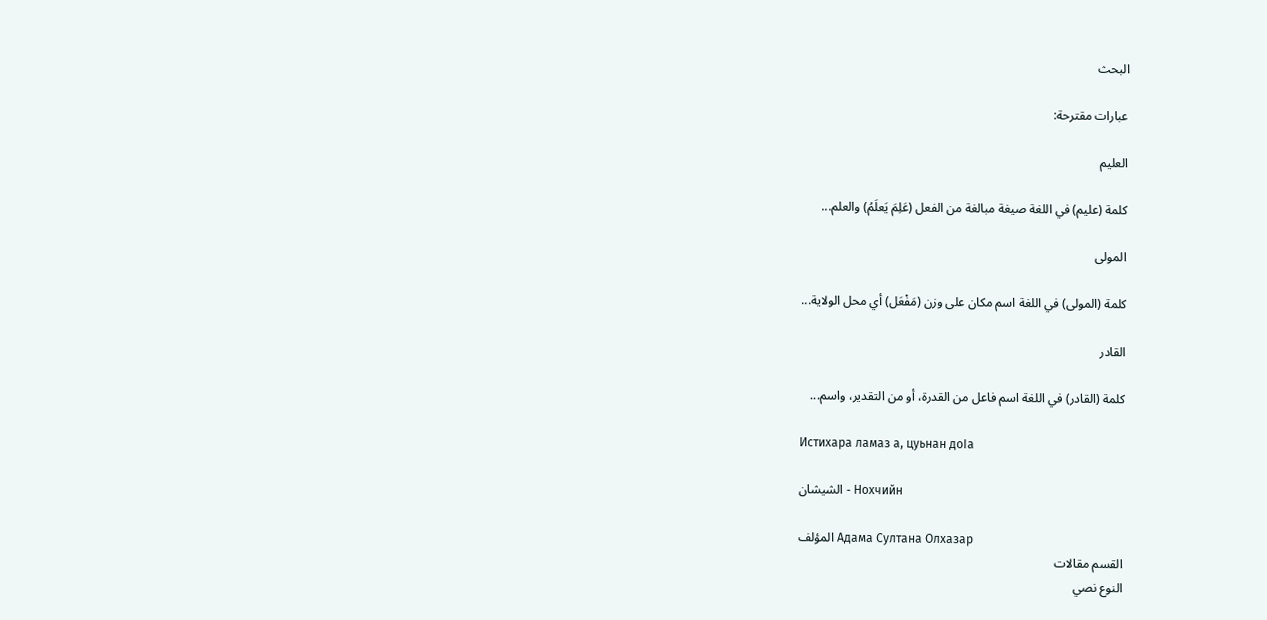البحث

عبارات مقترحة:

العليم

كلمة (عليم) في اللغة صيغة مبالغة من الفعل (عَلِمَ يَعلَمُ) والعلم...

المولى

كلمة (المولى) في اللغة اسم مكان على وزن (مَفْعَل) أي محل الولاية...

القادر

كلمة (القادر) في اللغة اسم فاعل من القدرة، أو من التقدير، واسم...

Истихара ламаз а, цуьнан доIа

الشيشان - Нохчийн

المؤلف Адама Султана Олхазар
القسم مقالات
النوع نصي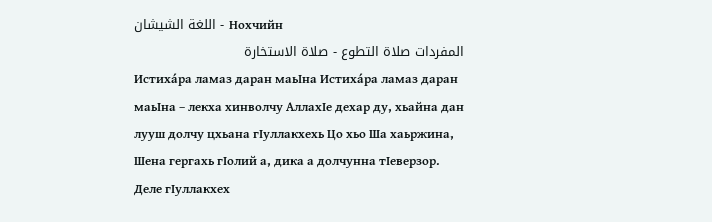اللغة الشيشان - Нохчийн
المفردات صلاة التطوع - صلاة الاستخارة
Истихáра ламаз даран маьIна Истихáра ламаз даран маьIна – лекха хинволчу АллахIе дехар ду, хьайна дан лууш долчу цхьана гIуллакхехь Цо хьо Ша хаьржина, Шена гергахь гIолий а, дика а долчунна тIеверзор. Деле гIуллакхех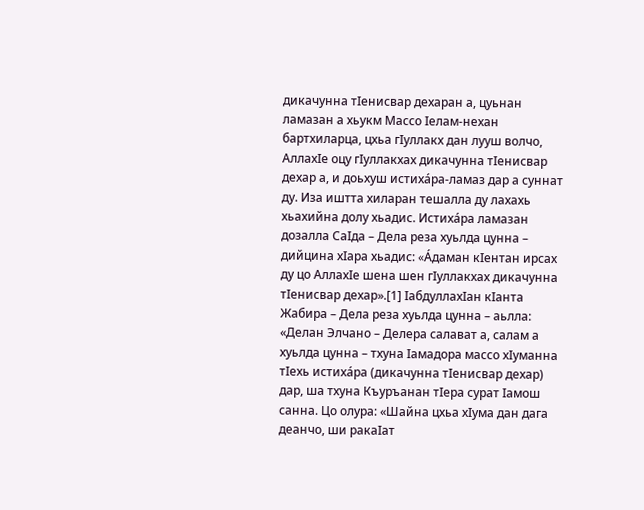дикачунна тIенисвар дехаран а, цуьнан ламазан а хьукм Массо Iелам-нехан бартхиларца, цхьа гIуллакх дан лууш волчо, АллахIе оцу гIуллакхах дикачунна тIенисвар дехар а, и доьхуш истихáра-ламаз дар а суннат ду. Иза иштта хиларан тешалла ду лахахь хьахийна долу хьадис. Истихáра ламазан дозалла СаIда – Дела реза хуьлда цунна – дийцина хIара хьадис: «Áдаман кIентан ирсах ду цо АллахIе шена шен гIуллакхах дикачунна тIенисвар дехар».[1] IабдуллахIан кIанта Жабира – Дела реза хуьлда цунна – аьлла: «Делан Элчано – Делера салават а, салам а хуьлда цунна – тхуна Iамадора массо хIуманна тIехь истихáра (дикачунна тIенисвар дехар) дар, ша тхуна Къуръанан тIера сурат Iамош санна. Цо олура: «Шайна цхьа хIума дан дага деанчо, ши ракаIат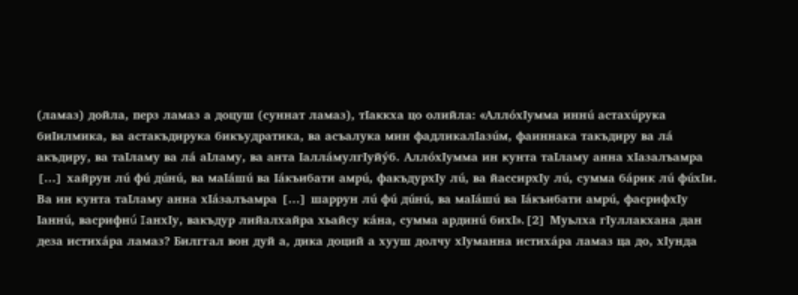(ламаз) дойла, перз ламаз а доцуш (суннат ламаз), тIаккха цо олийла: «АллóхIумма иннú астахúрука биIилмика, ва астакъдирука бикъудратика, ва асъалука мин фадликалIазúм, фаиннака такъдиру ва лá акъдиру, ва таIламу ва лá аIламу, ва анта IаллáмулгIуйýб. АллóхIумма ин кунта таIламу анна хIазалъамра […] хайрун лú фú дúнú, ва маIáшú ва Iáкъибати амрú, факъдурхIу лú, ва йассирхIу лú, сумма бáрик лú фúхIи. Ва ин кунта таIламу анна хIáзалъамра […] шаррун лú фú дúнú, ва маIáшú ва Iáкъибати амрú, фасрифхIу Iаннú, васрифнú IанхIу, вакъдур лийалхайра хьайсу кáна, сумма ардинú бихI».[2] Муьлха гIуллакхана дан деза истихáра ламаз? Билггал вон дуй а, дика доций а хууш долчу хIуманна истихáра ламаз ца до, хIунда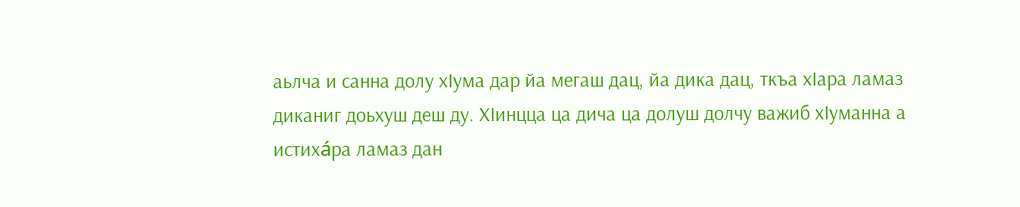аьлча и санна долу хIума дар йа мегаш дац, йа дика дац, ткъа хIара ламаз диканиг доьхуш деш ду. ХIинцца ца дича ца долуш долчу важиб хIуманна а истихáра ламаз дан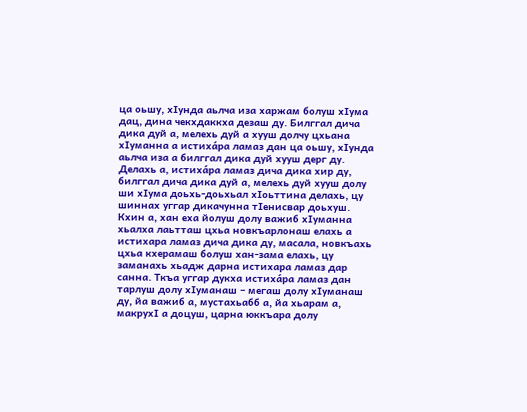ца оьшу, хIунда аьлча иза харжам болуш хIума дац, дина чекхдаккха дезаш ду. Билггал дича дика дуй а, мелехь дуй а хууш долчу цхьана хIуманна а истихáра ламаз дан ца оьшу, хIунда аьлча иза а билггал дика дуй хууш дерг ду. Делахь а, истихáра ламаз дича дика хир ду, билггал дича дика дуй а, мелехь дуй хууш долу ши хIума доьхь-доьхьал хIоьттина делахь, цу шиннах уггар дикачунна тIенисвар доьхуш. Кхин а, хан еха йолуш долу важиб хIуманна хьалха лаьтташ цхьа новкъарлонаш елахь а истихара ламаз дича дика ду, масала, новкъахь цхьа кхерамаш болуш хан-зама елахь, цу заманахь хьадж дарна истихара ламаз дар санна. Ткъа уггар дукха истихáра ламаз дан тарлуш долу хIуманаш – мегаш долу хIуманаш ду, йа важиб а, мустахьабб а, йа хьарам а, макрухI а доцуш, царна юккъара долу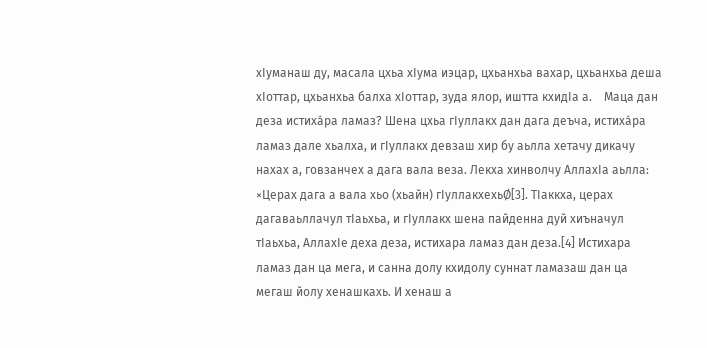хIуманаш ду, масала цхьа хIума иэцар, цхьанхьа вахар, цхьанхьа деша хIоттар, цхьанхьа балха хIоттар, зуда ялор, иштта кхидIа а.    Маца дан деза истихáра ламаз? Шена цхьа гIуллакх дан дага деъча, истихáра ламаз дале хьалха, и гIуллакх девзаш хир бу аьлла хетачу дикачу нахах а, говзанчех а дага вала веза. Лекха хинволчу АллахIа аьлла: ×Церах дага а вала хьо (хьайн) гIуллакхехьØ[3]. ТIаккха, церах дагаваьллачул тIаьхьа, и гIуллакх шена пайденна дуй хиъначул тIаьхьа, АллахIе деха деза, истихара ламаз дан деза.[4] Истихара ламаз дан ца мега, и санна долу кхидолу суннат ламазаш дан ца мегаш йолу хенашкахь. И хенаш а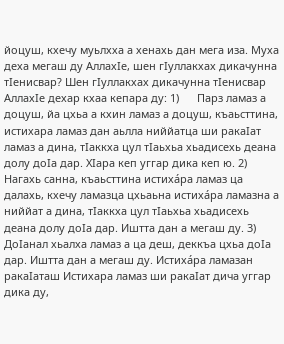йоцуш, кхечу муьлхха а хенахь дан мега иза. Муха деха мегаш ду АллахIе, шен гIуллакхах дикачунна тIенисвар? Шен гIуллакхах дикачунна тIенисвар АллахIе дехар кхаа кепара ду: 1)      Парз ламаз а доцуш, йа цхьа а кхин ламаз а доцуш, къаьсттина, истихара ламаз дан аьлла ниййатца ши ракаIат ламаз а дина, тIаккха цул тIаьхьа хьадисехь деана долу доIа дар. ХIара кеп уггар дика кеп ю. 2)      Нагахь санна, къаьсттина истихáра ламаз ца далахь, кхечу ламазца цхьаьна истихáра ламазна а ниййат а дина, тIаккха цул тIаьхьа хьадисехь деана долу доIа дар. Иштта дан а мегаш ду. 3)      ДоIанал хьалха ламаз а ца деш, деккъа цхьа доIа дар. Иштта дан а мегаш ду. Истихáра ламазан ракаIаташ Истихара ламаз ши ракаIат дича уггар дика ду,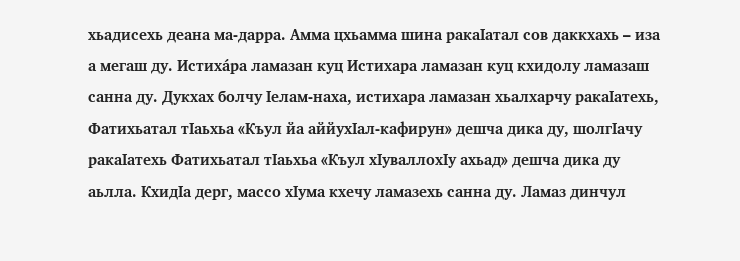хьадисехь деана ма-дарра. Амма цхьамма шина ракаIатал сов даккхахь – иза а мегаш ду. Истихáра ламазан куц Истихара ламазан куц кхидолу ламазаш санна ду. Дукхах болчу Iелам-наха, истихара ламазан хьалхарчу ракаIатехь, Фатихьатал тIаьхьа «Къул йа аййухIал-кафирун» дешча дика ду, шолгIачу ракаIатехь Фатихьатал тIаьхьа «Къул хIуваллохIу ахьад» дешча дика ду аьлла. КхидIа дерг, массо хIума кхечу ламазехь санна ду. Ламаз динчул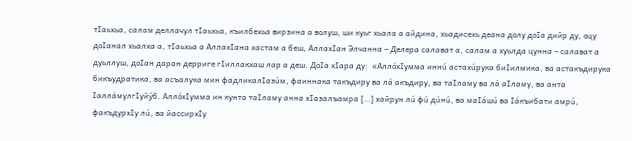тIаьхьа, салам деллачул тIаьхьа, къилбехьа вирзина а волуш, ши куьг хьала а айдина, хьадисехь деана долу доIа дийр ду, оцу доIанал хьалха а, тIаьхьа а АллахIана хастам а беш, АллахIан Элчанна – Делера салават а, салам а хуьлда цунна – салават а дуьллуш, доIан даран дерриге гIиллакхаш лар а деш. ДоIа хIара ду:  «АллóхIумма иннú астахúрука биIилмика, ва астакъдирука бикъудратика, ва асъалука мин фадликалIазúм, фаиннака такъдиру ва лá акъдиру, ва таIламу ва лá аIламу, ва анта IаллáмулгIуйýб. АллóхIумма ин кунта таIламу анна хIазалъамра […] хайрун лú фú дúнú, ва маIáшú ва Iáкъибати амрú, факъдурхIу лú, ва йассирхIу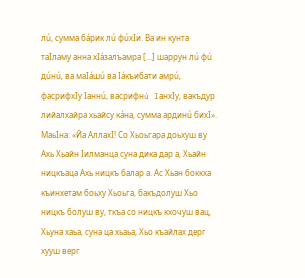лú, сумма бáрик лú фúхIи. Ва ин кунта таIламу анна хIáзалъамра […] шаррун лú фú дúнú, ва маIáшú ва Iáкъибати амрú, фасрифхIу Iаннú, васрифнú IанхIу, вакъдур лийалхайра хьайсу кáна, сумма ардинú бихI». МаьIна: «Йа АллахI! Со Хьоьгара доьхуш ву Ахь Хьайн Iилманца суна дика дар а, Хьайн ницкъаца Ахь ницкъ балар а. Ас Хьан боккха къинхетам боьху Хьоьга, бакъдолуш Хьо ницкъ болуш ву, ткъа со ницкъ кхочуш вац, Хьуна хаьа, суна ца хьаьа, Хьо къайлах дерг хууш верг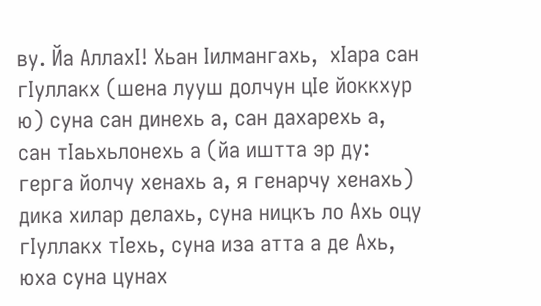ву. Йа АллахI! Хьан Iилмангахь,  хIара сан гIуллакх (шена лууш долчун цIе йоккхур ю) суна сан динехь а, сан дахарехь а, сан тIаьхьлонехь а (йа иштта эр ду: герга йолчу хенахь а, я генарчу хенахь) дика хилар делахь, суна ницкъ ло Ахь оцу гIуллакх тIехь, суна иза атта а де Ахь, юха суна цунах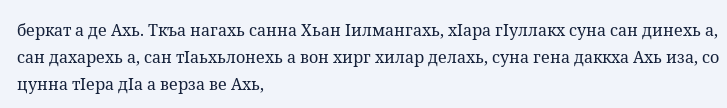беркат а де Ахь. Ткъа нагахь санна Хьан Iилмангахь, хIара гIуллакх суна сан динехь а, сан дахарехь а, сан тIаьхьлонехь а вон хирг хилар делахь, суна гена даккха Ахь иза, со цунна тIера дIа а верза ве Ахь,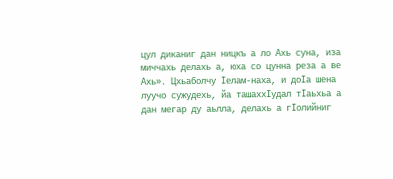цул диканиг дан ницкъ а ло Ахь суна, иза миччахь делахь а, юха со цунна реза а ве Ахь». Цхьаболчу Iелам-наха, и доIа шена луучо сужудехь, йа ташаххIудал тIаьхьа а дан мегар ду аьлла, делахь а гIолийниг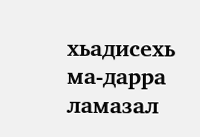хьадисехь ма-дарра ламазал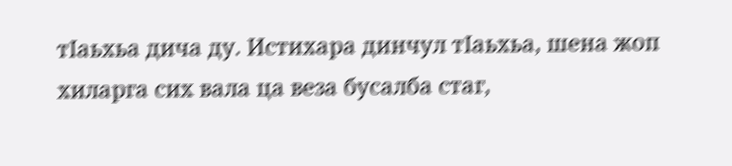тIаьхьа дича ду. Истихара динчул тIаьхьа, шена жоп хиларга сих вала ца веза бусалба стаг,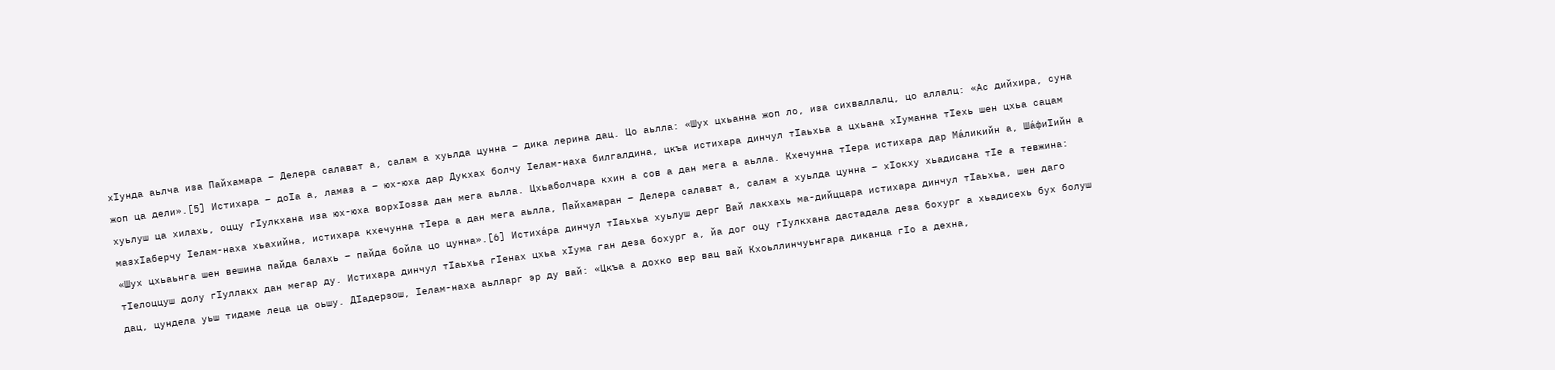хIунда аьлча иза Пайхамара – Делера салават а, салам а хуьлда цунна – дика лерина дац. Цо аьлла: «Шух цхьанна жоп ло, иза сихваллалц, цо аллалц: «Ас дийхира, суна жоп ца дели».[5] Истихара – доIа а, ламаз а – юх-юха дар Дукхах болчу Iелам-наха билгалдина, цкъа истихара динчул тIаьхьа а цхьана хIуманна тIехь шен цхьа сацам хуьлуш ца хилахь, оццу гIулкхана иза юх-юха ворхIозза дан мега аьлла. Цхьаболчара кхин а сов а дан мега а аьлла. Кхечунна тIера истихара дар Мáликийн а, ШáфиIийн а мазхIаберчу Iелам-наха хьахийна, истихара кхечунна тIера а дан мега аьлла, Пайхамаран – Делера салават а, салам а хуьлда цунна – хIокху хьадисана тIе а тевжина: «Шух цхьаьнга шен вешина пайда балахь – пайда бойла цо цунна».[6] Истихáра динчул тIаьхьа хуьлуш дерг Вай лакхахь ма-дийццара истихара динчул тIаьхьа, шен даго тIелоццуш долу гIуллакх дан мегар ду. Истихара динчул тIаьхьа гIенах цхьа хIума ган деза бохург а, йа дог оцу гIулкхана дастадала деза бохург а хьадисехь бух болуш дац, цундела уьш тидаме леца ца оьшу. ДIадерзош, Iелам-наха аьлларг эр ду вай: «Цкъа а дохко вер вац вай Кхоьллинчуьнгара диканца гIо а дехна,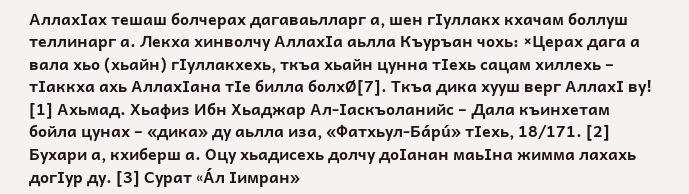АллахIах тешаш болчерах дагаваьлларг а, шен гIуллакх кхачам боллуш теллинарг а. Лекха хинволчу АллахIа аьлла Къуръан чохь: ×Церах дага а вала хьо (хьайн) гIуллакхехь, ткъа хьайн цунна тIехь сацам хиллехь – тIаккха ахь АллахIана тIе билла болхØ[7]. Ткъа дика хууш верг АллахI ву! [1] Ахьмад. Хьафиз Ибн Хьаджар Ал-Iаскъоланийс – Дала къинхетам бойла цунах – «дика» ду аьлла иза, «Фатхьул-Бáрú» тIехь, 18/171. [2] Бухари а, кхиберш а. Оцу хьадисехь долчу доIанан маьIна жимма лахахь догIур ду. [3] Сурат «Áл Iимран»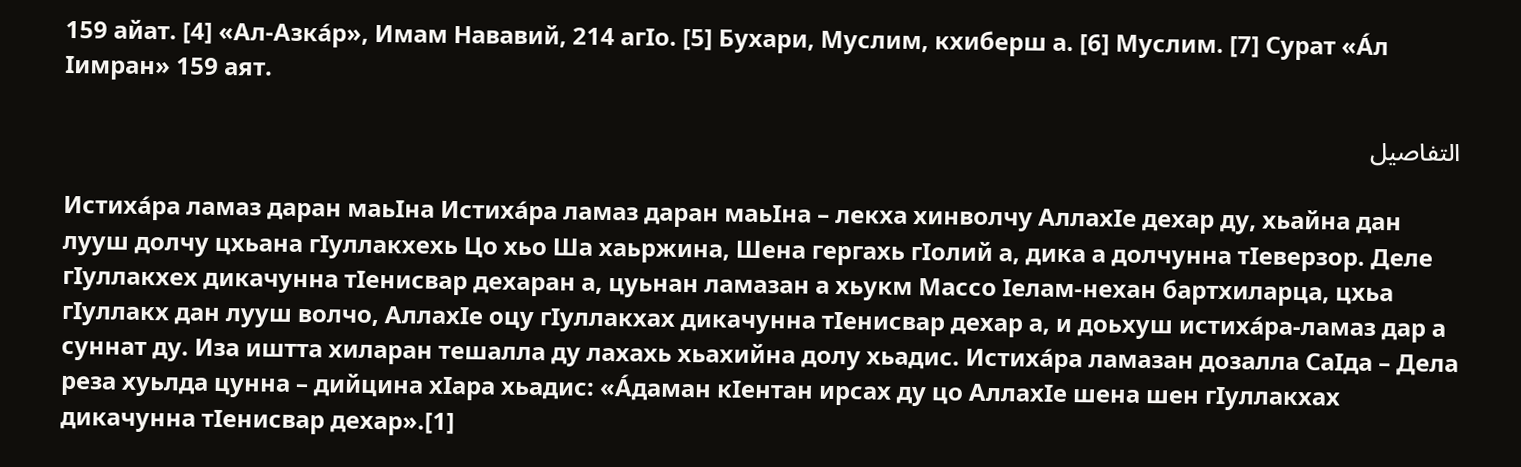159 айат. [4] «Ал-Азкáр», Имам Нававий, 214 агIо. [5] Бухари, Муслим, кхиберш а. [6] Муслим. [7] Сурат «Áл Iимран» 159 аят.

التفاصيل

Истихáра ламаз даран маьIна Истихáра ламаз даран маьIна – лекха хинволчу АллахIе дехар ду, хьайна дан лууш долчу цхьана гIуллакхехь Цо хьо Ша хаьржина, Шена гергахь гIолий а, дика а долчунна тIеверзор. Деле гIуллакхех дикачунна тIенисвар дехаран а, цуьнан ламазан а хьукм Массо Iелам-нехан бартхиларца, цхьа гIуллакх дан лууш волчо, АллахIе оцу гIуллакхах дикачунна тIенисвар дехар а, и доьхуш истихáра-ламаз дар а суннат ду. Иза иштта хиларан тешалла ду лахахь хьахийна долу хьадис. Истихáра ламазан дозалла СаIда – Дела реза хуьлда цунна – дийцина хIара хьадис: «Áдаман кIентан ирсах ду цо АллахIе шена шен гIуллакхах дикачунна тIенисвар дехар».[1]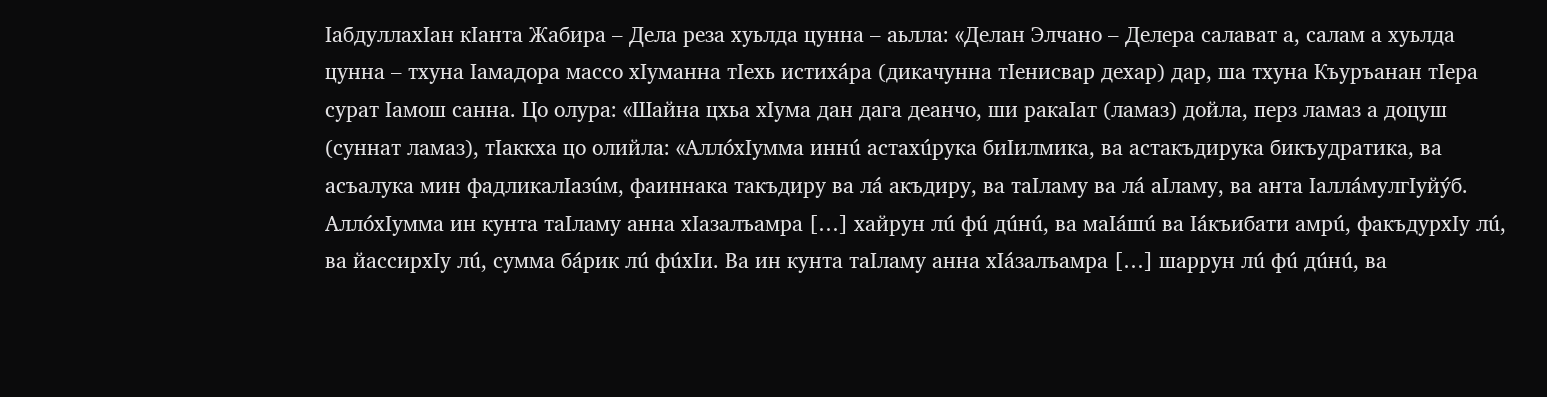IабдуллахIан кIанта Жабира – Дела реза хуьлда цунна – аьлла: «Делан Элчано – Делера салават а, салам а хуьлда цунна – тхуна Iамадора массо хIуманна тIехь истихáра (дикачунна тIенисвар дехар) дар, ша тхуна Къуръанан тIера сурат Iамош санна. Цо олура: «Шайна цхьа хIума дан дага деанчо, ши ракаIат (ламаз) дойла, перз ламаз а доцуш (суннат ламаз), тIаккха цо олийла: «АллóхIумма иннú астахúрука биIилмика, ва астакъдирука бикъудратика, ва асъалука мин фадликалIазúм, фаиннака такъдиру ва лá акъдиру, ва таIламу ва лá аIламу, ва анта IаллáмулгIуйýб. АллóхIумма ин кунта таIламу анна хIазалъамра […] хайрун лú фú дúнú, ва маIáшú ва Iáкъибати амрú, факъдурхIу лú, ва йассирхIу лú, сумма бáрик лú фúхIи. Ва ин кунта таIламу анна хIáзалъамра […] шаррун лú фú дúнú, ва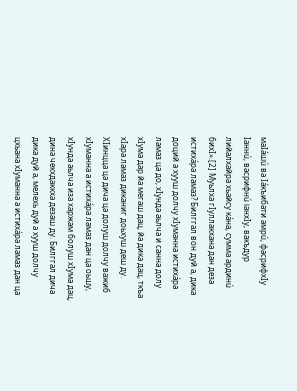маIáшú ва Iáкъибати амрú, фасрифхIу Iаннú, васрифнú IанхIу, вакъдур лийалхайра хьайсу кáна, сумма ардинú бихI».[2] Муьлха гIуллакхана дан деза истихáра ламаз? Билггал вон дуй а, дика доций а хууш долчу хIуманна истихáра ламаз ца до, хIунда аьлча и санна долу хIума дар йа мегаш дац, йа дика дац, ткъа хIара ламаз диканиг доьхуш деш ду. ХIинцца ца дича ца долуш долчу важиб хIуманна а истихáра ламаз дан ца оьшу, хIунда аьлча иза харжам болуш хIума дац, дина чекхдаккха дезаш ду. Билггал дича дика дуй а, мелехь дуй а хууш долчу цхьана хIуманна а истихáра ламаз дан ца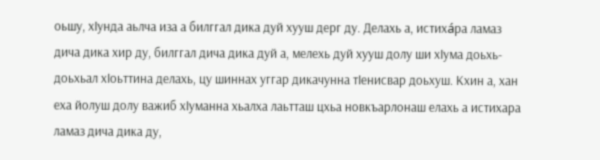оьшу, хIунда аьлча иза а билггал дика дуй хууш дерг ду. Делахь а, истихáра ламаз дича дика хир ду, билггал дича дика дуй а, мелехь дуй хууш долу ши хIума доьхь-доьхьал хIоьттина делахь, цу шиннах уггар дикачунна тIенисвар доьхуш. Кхин а, хан еха йолуш долу важиб хIуманна хьалха лаьтташ цхьа новкъарлонаш елахь а истихара ламаз дича дика ду,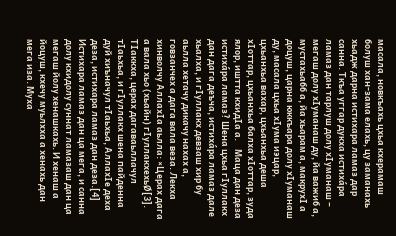масала, новкъахь цхьа кхерамаш болуш хан-зама елахь, цу заманахь хьадж дарна истихара ламаз дар санна. Ткъа уггар дукха истихáра ламаз дан тарлуш долу хIуманаш – мегаш долу хIуманаш ду, йа важиб а, мустахьабб а, йа хьарам а, макрухI а доцуш, царна юккъара долу хIуманаш ду, масала цхьа хIума иэцар, цхьанхьа вахар, цхьанхьа деша хIоттар, цхьанхьа балха хIоттар, зуда ялор, иштта кхидIа а.    Маца дан деза истихáра ламаз? Шена цхьа гIуллакх дан дага деъча, истихáра ламаз дале хьалха, и гIуллакх девзаш хир бу аьлла хетачу дикачу нахах а, говзанчех а дага вала веза. Лекха хинволчу АллахIа аьлла: ×Церах дага а вала хьо (хьайн) гIуллакхехьØ[3]. ТIаккха, церах дагаваьллачул тIаьхьа, и гIуллакх шена пайденна дуй хиъначул тIаьхьа, АллахIе деха деза, истихара ламаз дан деза.[4] Истихара ламаз дан ца мега, и санна долу кхидолу суннат ламазаш дан ца мегаш йолу хенашкахь. И хенаш а йоцуш, кхечу муьлхха а хенахь дан мега иза. Муха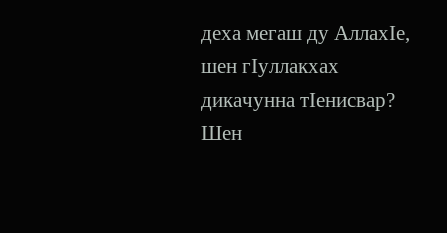деха мегаш ду АллахIе, шен гIуллакхах дикачунна тIенисвар? Шен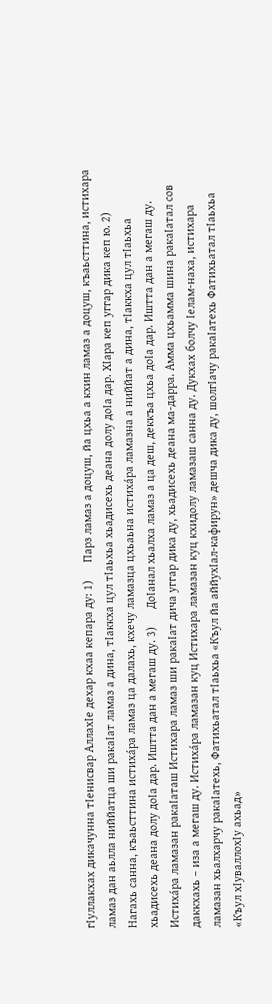гIуллакхах дикачунна тIенисвар АллахIе дехар кхаа кепара ду: 1)      Парз ламаз а доцуш, йа цхьа а кхин ламаз а доцуш, къаьсттина, истихара ламаз дан аьлла ниййатца ши ракаIат ламаз а дина, тIаккха цул тIаьхьа хьадисехь деана долу доIа дар. ХIара кеп уггар дика кеп ю. 2)      Нагахь санна, къаьсттина истихáра ламаз ца далахь, кхечу ламазца цхьаьна истихáра ламазна а ниййат а дина, тIаккха цул тIаьхьа хьадисехь деана долу доIа дар. Иштта дан а мегаш ду. 3)      ДоIанал хьалха ламаз а ца деш, деккъа цхьа доIа дар. Иштта дан а мегаш ду. Истихáра ламазан ракаIаташ Истихара ламаз ши ракаIат дича уггар дика ду, хьадисехь деана ма-дарра. Амма цхьамма шина ракаIатал сов даккхахь – иза а мегаш ду. Истихáра ламазан куц Истихара ламазан куц кхидолу ламазаш санна ду. Дукхах болчу Iелам-наха, истихара ламазан хьалхарчу ракаIатехь, Фатихьатал тIаьхьа «Къул йа аййухIал-кафирун» дешча дика ду, шолгIачу ракаIатехь Фатихьатал тIаьхьа «Къул хIуваллохIу ахьад»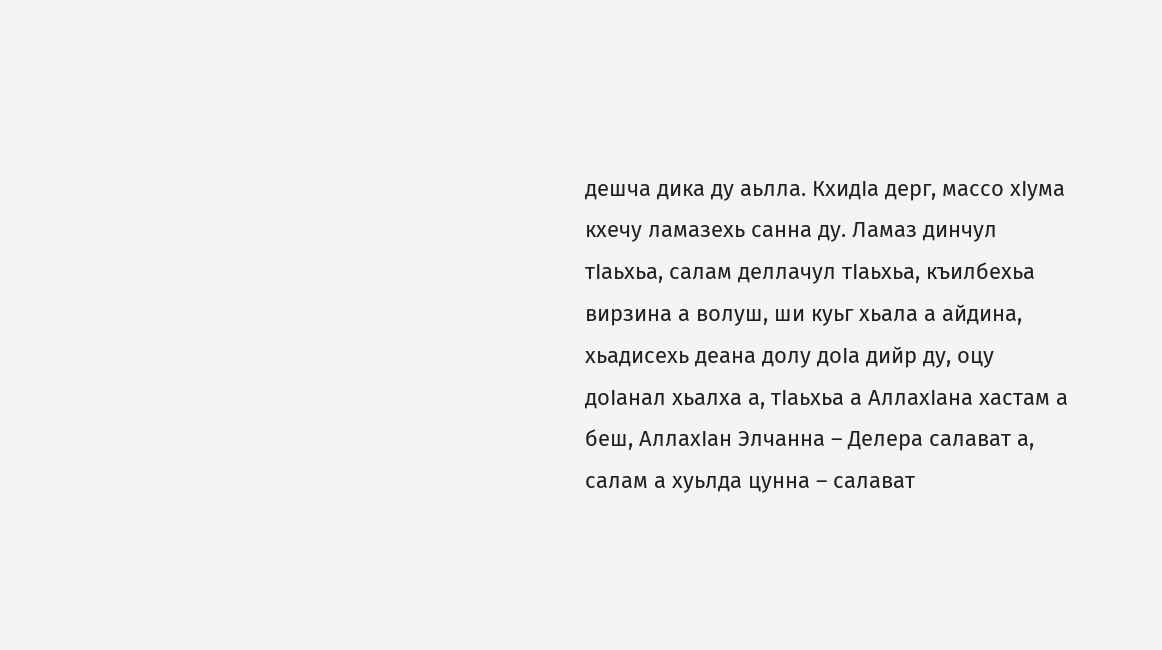дешча дика ду аьлла. КхидIа дерг, массо хIума кхечу ламазехь санна ду. Ламаз динчул тIаьхьа, салам деллачул тIаьхьа, къилбехьа вирзина а волуш, ши куьг хьала а айдина, хьадисехь деана долу доIа дийр ду, оцу доIанал хьалха а, тIаьхьа а АллахIана хастам а беш, АллахIан Элчанна – Делера салават а, салам а хуьлда цунна – салават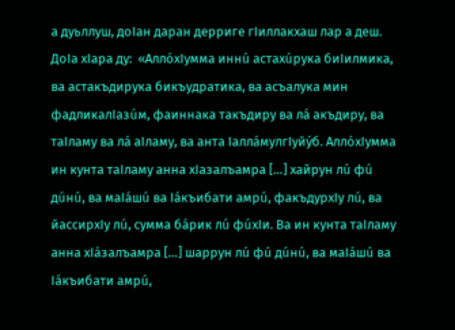а дуьллуш, доIан даран дерриге гIиллакхаш лар а деш. ДоIа хIара ду:  «АллóхIумма иннú астахúрука биIилмика, ва астакъдирука бикъудратика, ва асъалука мин фадликалIазúм, фаиннака такъдиру ва лá акъдиру, ва таIламу ва лá аIламу, ва анта IаллáмулгIуйýб. АллóхIумма ин кунта таIламу анна хIазалъамра […] хайрун лú фú дúнú, ва маIáшú ва Iáкъибати амрú, факъдурхIу лú, ва йассирхIу лú, сумма бáрик лú фúхIи. Ва ин кунта таIламу анна хIáзалъамра […] шаррун лú фú дúнú, ва маIáшú ва Iáкъибати амрú,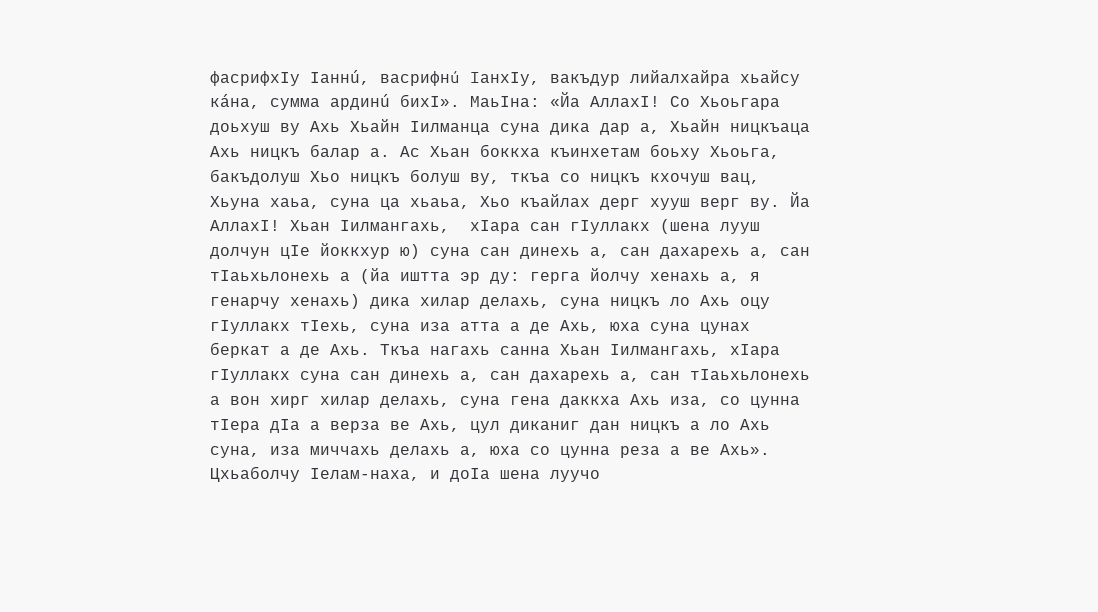фасрифхIу Iаннú, васрифнú IанхIу, вакъдур лийалхайра хьайсу кáна, сумма ардинú бихI». МаьIна: «Йа АллахI! Со Хьоьгара доьхуш ву Ахь Хьайн Iилманца суна дика дар а, Хьайн ницкъаца Ахь ницкъ балар а. Ас Хьан боккха къинхетам боьху Хьоьга, бакъдолуш Хьо ницкъ болуш ву, ткъа со ницкъ кхочуш вац, Хьуна хаьа, суна ца хьаьа, Хьо къайлах дерг хууш верг ву. Йа АллахI! Хьан Iилмангахь,  хIара сан гIуллакх (шена лууш долчун цIе йоккхур ю) суна сан динехь а, сан дахарехь а, сан тIаьхьлонехь а (йа иштта эр ду: герга йолчу хенахь а, я генарчу хенахь) дика хилар делахь, суна ницкъ ло Ахь оцу гIуллакх тIехь, суна иза атта а де Ахь, юха суна цунах беркат а де Ахь. Ткъа нагахь санна Хьан Iилмангахь, хIара гIуллакх суна сан динехь а, сан дахарехь а, сан тIаьхьлонехь а вон хирг хилар делахь, суна гена даккха Ахь иза, со цунна тIера дIа а верза ве Ахь, цул диканиг дан ницкъ а ло Ахь суна, иза миччахь делахь а, юха со цунна реза а ве Ахь». Цхьаболчу Iелам-наха, и доIа шена луучо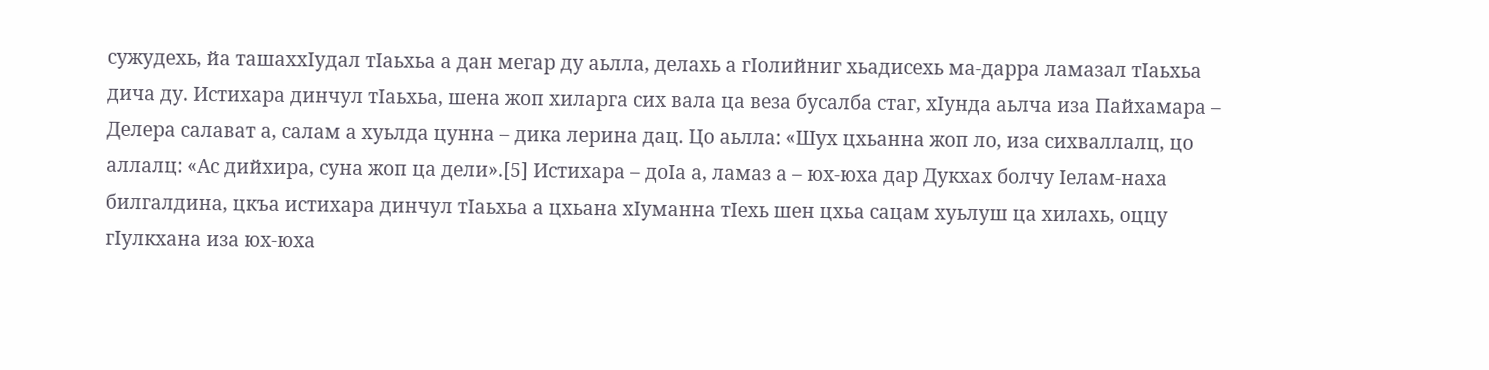сужудехь, йа ташаххIудал тIаьхьа а дан мегар ду аьлла, делахь а гIолийниг хьадисехь ма-дарра ламазал тIаьхьа дича ду. Истихара динчул тIаьхьа, шена жоп хиларга сих вала ца веза бусалба стаг, хIунда аьлча иза Пайхамара – Делера салават а, салам а хуьлда цунна – дика лерина дац. Цо аьлла: «Шух цхьанна жоп ло, иза сихваллалц, цо аллалц: «Ас дийхира, суна жоп ца дели».[5] Истихара – доIа а, ламаз а – юх-юха дар Дукхах болчу Iелам-наха билгалдина, цкъа истихара динчул тIаьхьа а цхьана хIуманна тIехь шен цхьа сацам хуьлуш ца хилахь, оццу гIулкхана иза юх-юха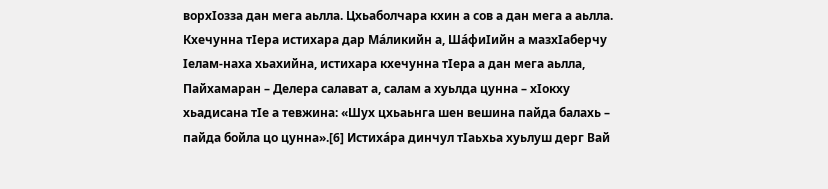ворхIозза дан мега аьлла. Цхьаболчара кхин а сов а дан мега а аьлла. Кхечунна тIера истихара дар Мáликийн а, ШáфиIийн а мазхIаберчу Iелам-наха хьахийна, истихара кхечунна тIера а дан мега аьлла, Пайхамаран – Делера салават а, салам а хуьлда цунна – хIокху хьадисана тIе а тевжина: «Шух цхьаьнга шен вешина пайда балахь – пайда бойла цо цунна».[6] Истихáра динчул тIаьхьа хуьлуш дерг Вай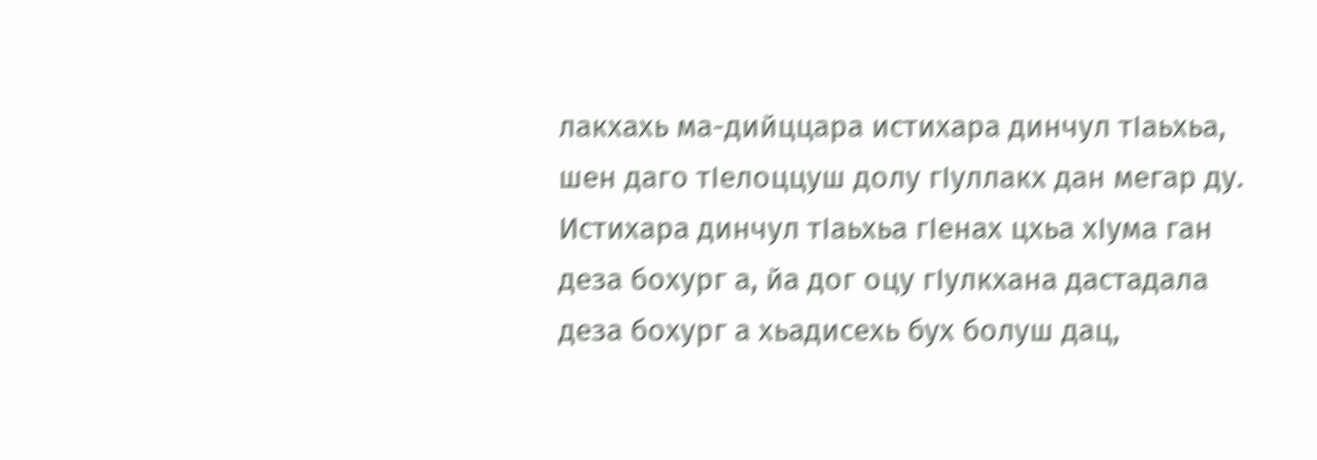лакхахь ма-дийццара истихара динчул тIаьхьа, шен даго тIелоццуш долу гIуллакх дан мегар ду. Истихара динчул тIаьхьа гIенах цхьа хIума ган деза бохург а, йа дог оцу гIулкхана дастадала деза бохург а хьадисехь бух болуш дац,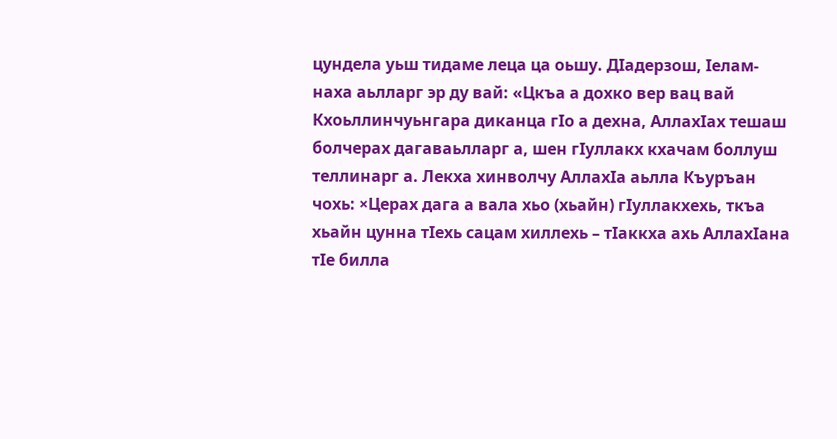цундела уьш тидаме леца ца оьшу. ДIадерзош, Iелам-наха аьлларг эр ду вай: «Цкъа а дохко вер вац вай Кхоьллинчуьнгара диканца гIо а дехна, АллахIах тешаш болчерах дагаваьлларг а, шен гIуллакх кхачам боллуш теллинарг а. Лекха хинволчу АллахIа аьлла Къуръан чохь: ×Церах дага а вала хьо (хьайн) гIуллакхехь, ткъа хьайн цунна тIехь сацам хиллехь – тIаккха ахь АллахIана тIе билла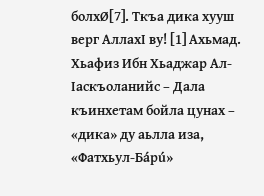болхØ[7]. Ткъа дика хууш верг АллахI ву! [1] Ахьмад. Хьафиз Ибн Хьаджар Ал-Iаскъоланийс – Дала къинхетам бойла цунах – «дика» ду аьлла иза, «Фатхьул-Бáрú»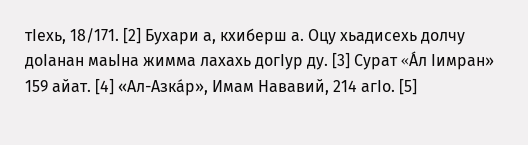тIехь, 18/171. [2] Бухари а, кхиберш а. Оцу хьадисехь долчу доIанан маьIна жимма лахахь догIур ду. [3] Сурат «Áл Iимран» 159 айат. [4] «Ал-Азкáр», Имам Нававий, 214 агIо. [5]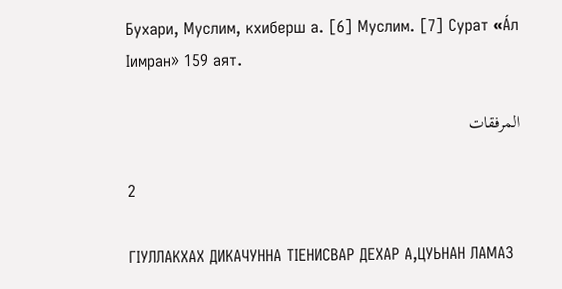Бухари, Муслим, кхиберш а. [6] Муслим. [7] Сурат «Áл Iимран» 159 аят.

المرفقات

2

ГIУЛЛАКХАХ ДИКАЧУННА ТIЕНИСВАР ДЕХАР А,ЦУЬНАН ЛАМАЗ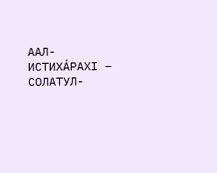ААЛ-ИСТИХÁРАХI – СОЛАТУЛ-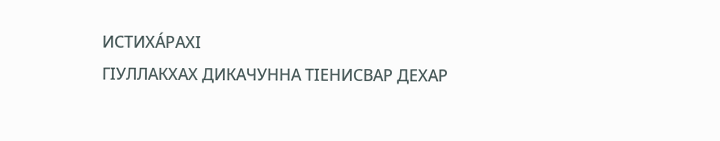ИСТИХÁРАХI
ГIУЛЛАКХАХ ДИКАЧУННА ТIЕНИСВАР ДЕХАР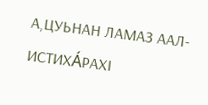А,ЦУЬНАН ЛАМАЗ ААЛ-ИСТИХÁРАХI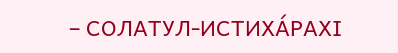– СОЛАТУЛ-ИСТИХÁРАХI